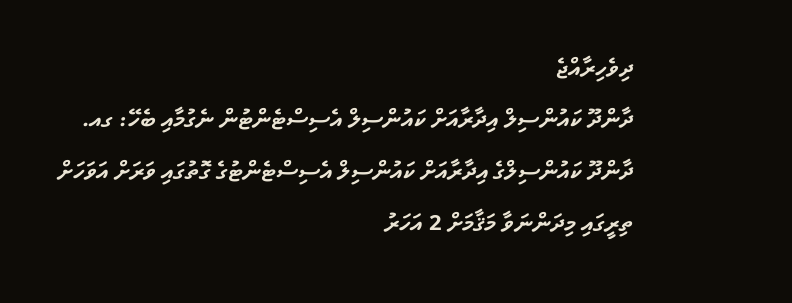ދިވެހިރާއްޖެ
ދާންދޫ ކައުންސިލް އިދާރާއަށް ކައުންސިލް އެސިސްޓެންޓުން ނެގުމާއި ބެހޭ: ގއ. ދާންދޫ ކައުންސިލްގެ އިދާރާއަށް ކައުންސިލް އެސިސްޓެންޓުގެ ގޮތުގައި ވަރަށް އަވަހަށް ތިރީގައި މިދަންނަވާ މަޤާމަށް 2 އަހަރު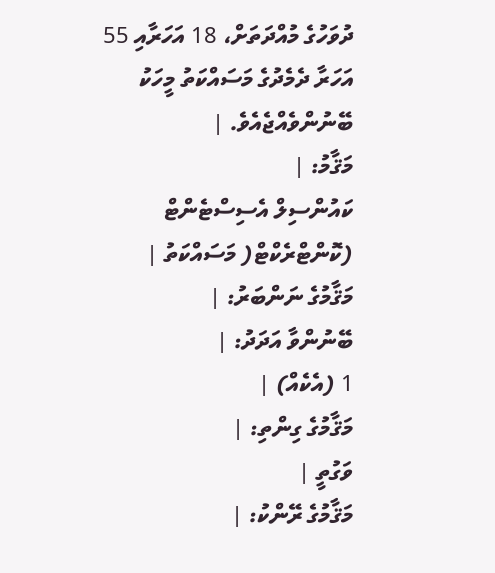ދުވަހުގެ މުއްދަތަށް، 18 އަހަރާއި 55 އަހަރާ ދެމެދުގެ މަސައްކަތު މީހަކު ބޭނުންވެއްޖެއެވެ. |
މަޤާމު: |
ކައުންސިލް އެސިސްޓެންޓް (ކޮންޓްރެކްޓް( މަސައްކަތު |
މަޤާމުގެ ނަންބަރު: |
ބޭނުންވާ އަދަދު: |
1 (އެކެއް) |
މަޤާމުގެ ގިންތި: |
ވަގުތީ |
މަޤާމުގެ ރޭންކު: |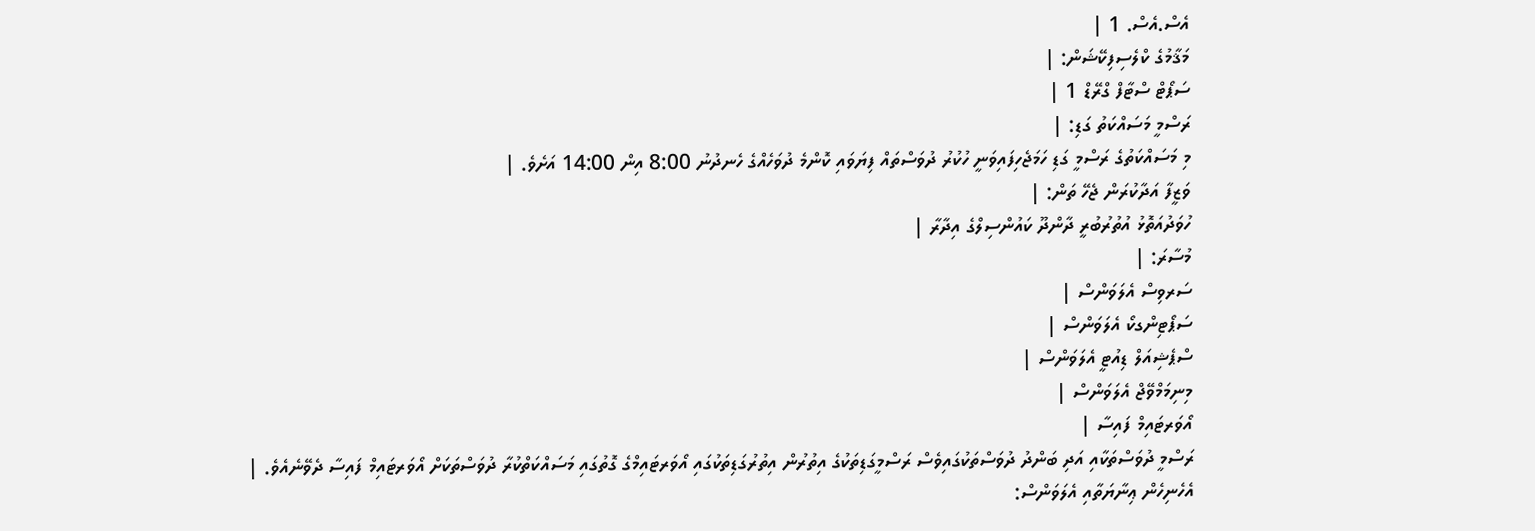އެސް.އެސް. 1 |
މަޤާމުގެ ކްލެސިފިކޭޝަން: |
ސަޕޯޓް ސްޓާފް ގްރޭޑް 1 |
ރަސްމީ މަސައްކަތު ގަޑި: |
މި މަސައްކަތުގެ ރަސްމީ ގަޑި ހަމަޖެހިފައިވަނީ ހުކުރު ދުވަސްތައް ފިޔަވައި ކޮންމެ ދުވަހެއްގެ ހެނދުނު 8:00 އިން 14:00 އަށެވެ. |
ވަޒީފާ އަދާކުރަން ޖެހޭ ތަން: |
ހުވަދުއަތޮޅު އުތުރުބުރީ ދާންދޫ ކައުންސިލްގެ އިދާރާ |
މުސާރަ: |
ސަރވިސް އެލަވަންސް |
ސަޕޯޓިންގކޯ އެލަވަންސް |
ސްޕެޝިއަލް ޑިއުޓީ އެލަވަންސް |
މިނިމަމްވޭޖް އެލަވަންސް |
އޯވަރޓައިމް ފައިސާ |
ރަސްމީ ދުވަސްތަކާއި އަދި ބަންދު ދުވަސްތަކުގައިވެސް ރަސްމީގަޑިތަކުގެ އިތުރުން އިތުރުގަޑިތަކުގައި އޯވަރޓައިމްގެ ގޮތުގައި މަސައްކަތްކުރާ ދުވަސްތަކަށް އޯވަރޓައިމް ފައިސާ ދެވޭނެއެވެ. |
އެހެނިހެން ޢިނާޔަތާއި އެލަވަންސް: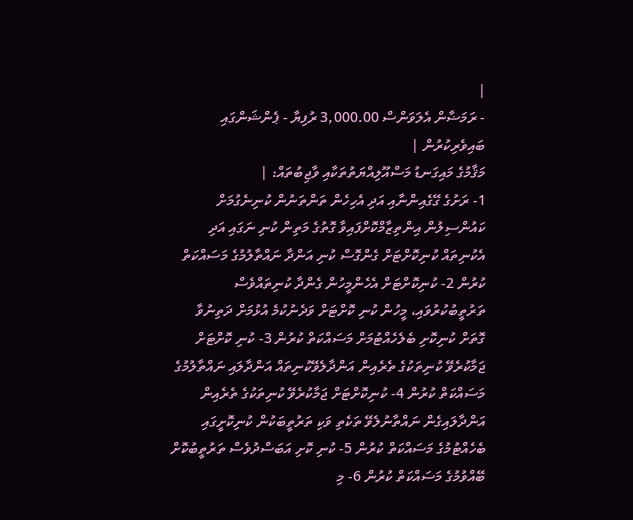|
- ރަމަޟާން އެލަވަންސް 3,000.00 ރުފިޔާ - ޕެންޝަންގައި ބައިވެރިކުރުން |
މަޤާމުގެ މައިގަނޑު މަސްއޫލިއްޔަތުތަކާއި ވާޖިބުތައް: |
1- ރަށުގެ ގޭގެއިންނާއި އަދި އެހިހެން ތަންތަނުން ކުނިނެގުމަށް ކައުންސިލުން އިންތިޒާމްކޮށްފައިވާ ގޮތުގެ މަތިން ކުނި ނަގައި އަދި އެކުނިތައް ކުނިކޮށްޓަށް ގެންގޮސް ކުނި އަންދާ ނައްތާލުމުގެ މަސައްކަތް ކުރުން 2- ކުނިކޮށްޓަށް އެހެންމީހުން ގެންދާ ކުނިތައްވެސް ތަރުތީބުކުރުވައި، މީހުން ކުނި ކޮށްޓަށް ވަދެނުކުމެ އުޅުމަށް ދަތިނުވާ ގޮތަށް ކުނިކޮށި ބެލެހެއްޓުމަށް މަސައްކަތް ކުރުން 3- ކުނި ކޮށްޓަށް ޖަމާކުރެވޭ ކުނިތަކުގެ ތެރެއިން އަންދާލެވޭކުނިތައް އަންދާލައި ނައްތާލުމުގެ މަސައްކަތް ކުރުން 4- ކުނިކޮށްޓަށް ޖަމާކުރެވޭ ކުނިތަކުގެ ތެރެއިން އަންދާލައިގެން ނައްތާނުލެވޭ ތަކެތި ވަކި ތަރުތީބަކުން ކުނިކޮށީގައި ބެހެއްޓުމުގެ މަސައްކަތް ކުރުން 5- ކުނި ކޮށި އަބަސްދުވެސް ތަރުތީބުކޮށް ބޭއްވުމުގެ މަސައްކަތް ކުރުން 6- މި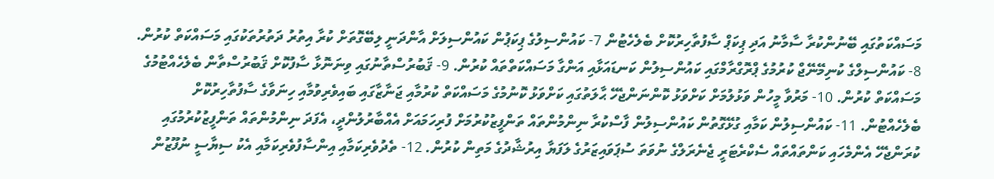މަސައްކަތުގައި ބޭނުންކުރާ ސާމާނު އަދި ޕިކަޕް ސާފުތާހިރުކޮށް ބެލެހެޓުން 7- ކައުންސިލުގެ ޕިކަޕުން ކައުންސިލަށް އާންދަނީ ލިބޭގޮތަށް ކުރާ އިތުރު ދަތުރުތަކުގައި މަސައްކަތް ކުރުން. 8- ކައުންސިލްގެ ކުނިމޭނޭޖް ކުރުމުގެ ޕްރޮގްރާމްގައި ކައުންސިލުން ކަނޑައަޅާއި އަންގާ މަސައްކަތްތައް ކުރުން. 9- ޤަބުރުސްތާނުގައި ވިނަނޮޅާ ސާފުކޮށް ޤަބުރުސްތާން ބެލެހެއްޓުމުގެ މަސައްކަތް ކުރުން. 10- މަރުވާ މީހުން ވަޅުލުމަށް ކަށްވަޅު ކޮންނަންޖެހޭ ޙާލަތުގައި ކަށްވަޅު ކޮނުމުގެ މަސައްކަތް ކުރުމާއި ޖަނާޒާގައި ބައިވެރިވުމާއި ހިނަވާގެ ސާފުތާހިރުކޮށް ބެލެހެއްޓުން. 11- ކައުންސިލުން ކަމާއި ގުޅޭގޮތުން ކައުންސިލުން ފާސްކުރާ ނިންމުންތައް ތަންފީޒުކުރުމަށް ފުރިހަމައަށް އެއްބާރުލުންދީ، އެފަދަ ނިންމުންތައް ތަންފީޒުކުރުމުގައި ކުރަންޖެހޭ އެންމެހައި ކަންތައްތައް ސެކްރެޓަރީ ޖެނެރަލްގެ ނުވަތަ ސުޕަވައިޒަރުގެ ލަފަޔާ އިރުޝާދުގެ މަތިން ކުރުން. 12- ތެދުވެރިކަމާއި އިންސާފުވެރިކަމާއި އެކު ސިޔާސީ ނުފޫޒުން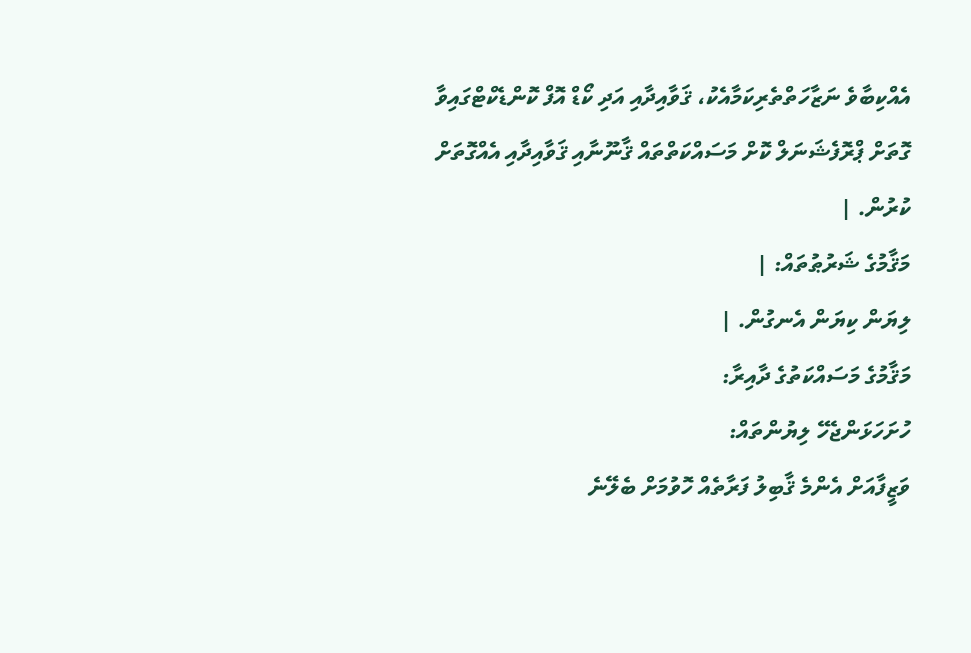އެއްކިބާވެ ނަޒާހަތްތެރިކަމާއެކު، ޤަވާއިދާއި އަދި ކޯޑް އޮފް ކޮންޑެކްޓްގައިވާ ގޮތަށް ޕްރޮފެޝަނަލް ކޮށް މަސައްކަތްތައް ޤާނޫނާއި ޤަވާއިދާއި އެއްގޮތަށް ކުރުން. |
މަޤާމުގެ ޝަރުޠުތައް: |
ލިޔަން ކިޔަން އެނގުން. |
މަޤާމުގެ މަސައްކަތުގެ ދާއިރާ:
ހުށަހަޅަންޖެހޭ ލިޔުންތައް:
ވަޒީފާއަށް އެންމެ ޤާބިލު ފަރާތެއް ހޮވުމަށް ބެލޭނެ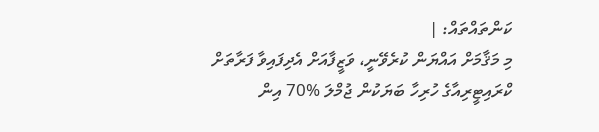ކަންތައްތައް: |
މި މަޤާމަށް އައްޔަން ކުރެވޭނީ، ވަޒީފާއަށް އެދިފައިވާ ފަރާތަށް ކްރައިޓީރިއާގެ ހުރިހާ ބަޔަކުން ޖުމްލަ %70 އިން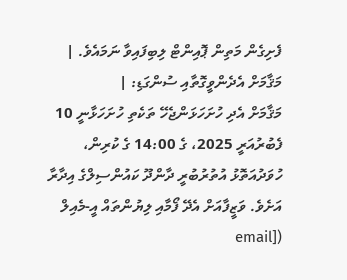ފެށިގެން މަތިން ޕޮއިންޓް ލިބިފައިވާ ނަމައެވެ. |
މަޤާމަށް އެދެންވީގޮތާއި ސުންގަޑި: |
މަޤާމަށް އެދި ހުށަހަޅަންޖެހޭ ތަކެތި ހުށަހަޅާނީ 10 ފެބުރުއަރީ 2025، ގެ 14:00 ގެ ކުރިން، ހުވަދުއަތޮޅު އުތުރުބުރީ ދާންދޫ ކައުންސިލްގެ އިދާރާ އަށެވެ. ވަޒީފާއަށް އެދޭ ފޯމާއި ލިޔުންތައް އީ-މެއިލް ([email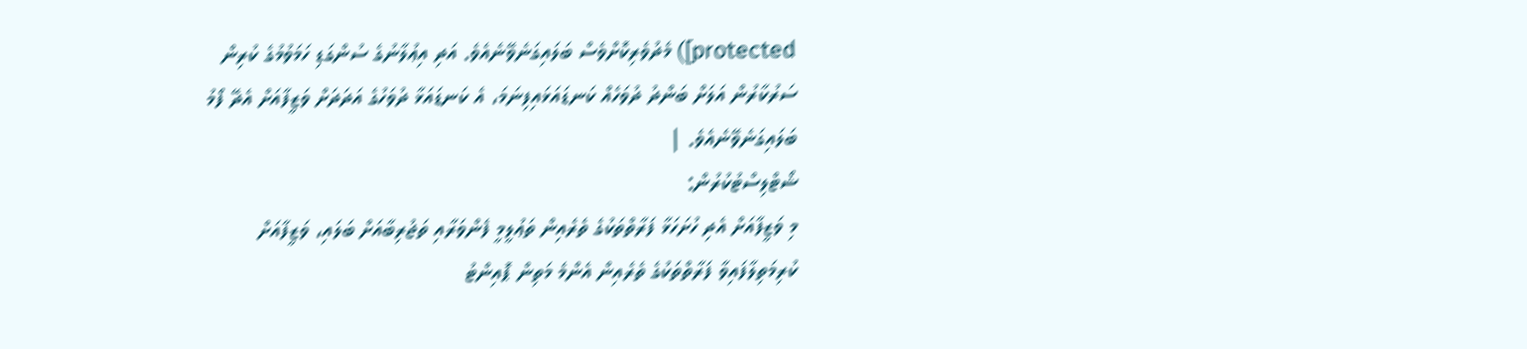protected]) މެދުވެރިކޮށްވެސް ބަލައިގަނެވޭނެއެވެ. އަދި އިޢުލާނުގެ ސުންގަޑި ހަމަވުމުގެ ކުރިން ސަރުކާރުން އަލަށް ބަންދު ދުވަހެއް ކަނޑައަޅައިފިނަމަ، އެ ކަނޑައަޅާ ދުވަހުގެ އަދަދަށް ވަޒީފާއަށް އެދޭ ފޯމު ބަލައިގަނެވޭނެއެވެ. |
ޝޯޓްލިސްޓުކުރުން:
މި ވަޒީފާއަށް އެދި ހުށަހަޅާ ފަރާތްތަކުގެ ތެރެއިން ތަޢުލީމީ ފެންވަރާއި ތަޖުރިބާއަށް ބަލައި، ވަޒީފާއަށް ކުރިމަތިލާފައިވާ ފަރާތްތަކުގެ ތެރެއިން އެންމެ މަތިން ޕޮއިންޓު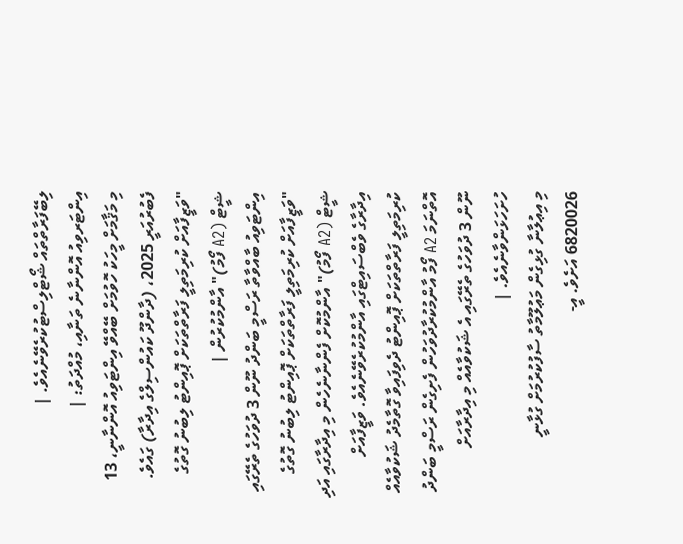ލިބޭފަރާތްތައް ޝޯޓްލިސްޓުކުރެވޭނެއެވެ. |
އިންޓަރވިއު އޮންނާނެ ތަނާއި، މުއްދަތު: |
މި މަޤާމަށް މީހަކު ހޮވުމަށް ބޭއްވޭ އިންޓަވިއު އޮންނާނީ، 13 ފެބުރުއަރީ 2025، (ދާންދޫ ކައުންސިލްގެ އިދާރާ) ގައެވެ.
"ވަޒީފާއަށް ކުރިމަތިލީ ފަރާތްތަކަށް ޕޮއިންޓު ލިބުނު ގޮތުގެ ޝީޓް (A2 ފޯމު)" އާންމުކުރުން |
އިންޓަވިއު ބާއްވާތާ ރަސްމީ ބަންދު ނޫން 3 ދުވަހުގެ ތެރޭގައި "ވަޒީފާއަށް ކުރިމަތިލީ ފަރާތްތަކަށް ޕޮއިންޓު ލިބުނު ގޮތުގެ ޝީޓް (A2 ފޯމު)" އާންމުކޮށް ފެންނާނެހެން މި އިދާރާގައި އަދި އިދާރާގެ ވެބްސައިޓްގައި އާންމުކުރެވޭނެއެވެ. ވަޒީފާއަށް ކުރިމަތިލީ ފަރާތްތަކަށް ޕޮއިންޓު ދެވިފައިވާ ގޮތާމެދު ޝަކުވާއެއް އޮތްނަމަ A2 ފޯމު އާންމުކުރާދުވަހުން ފެށިގެން ރަސްމީ ބަންދު ނޫން 3 ދުވަހުގެ ތެރޭގައި އެ ޝަކުވާއެއް މި އިދާރާއަށް ހުށަހަޅަންވާނެއެވެ. |
މި އިޢުލާނާ ގުޅިގެން މަޢުލޫމާތު ސާފުކުރުމަށް ގުޅާނީ 6820026 އަށެވެ. އީ-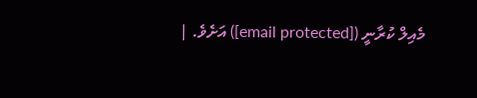މެއިލް ކުރާނީ ([email protected]) އަށެވެ. |